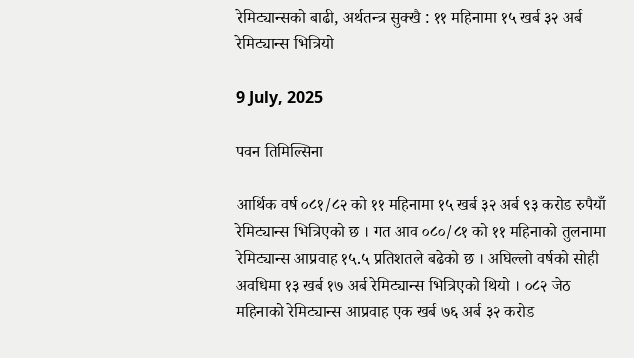रेमिट्यान्सको बाढी, अर्थतन्त्र सुक्खै : ११ महिनामा १५ खर्ब ३२ अर्ब रेमिट्यान्स भित्रियो

9 July, 2025

पवन तिमिल्सिना

आर्थिक वर्ष ०८१/८२ को ११ महिनामा १५ खर्ब ३२ अर्ब ९३ करोड रुपैयाँ रेमिट्यान्स भित्रिएको छ । गत आव ०८०/८१ को ११ महिनाको तुलनामा रेमिट्यान्स आप्रवाह १५.५ प्रतिशतले बढेको छ । अघिल्लो वर्षको सोही अवधिमा १३ खर्ब १७ अर्ब रेमिट्यान्स भित्रिएको थियो । ०८२ जेठ महिनाको रेमिट्यान्स आप्रवाह एक खर्ब ७६ अर्ब ३२ करोड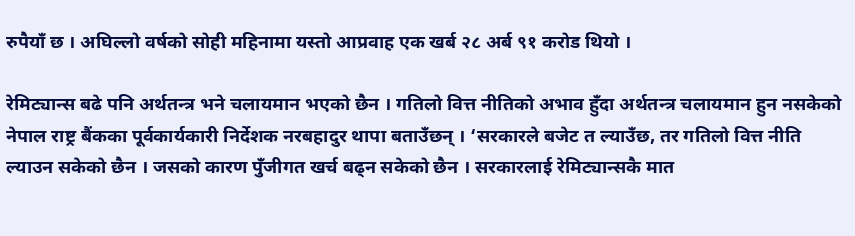रुपैयाँ छ । अघिल्लो वर्षको सोही महिनामा यस्तो आप्रवाह एक खर्ब २८ अर्ब ९१ करोड थियो ।

रेमिट्यान्स बढे पनि अर्थतन्त्र भने चलायमान भएको छैन । गतिलो वित्त नीतिको अभाव हुँदा अर्थतन्त्र चलायमान हुन नसकेको नेपाल राष्ट्र बैंकका पूर्वकार्यकारी निर्देशक नरबहादुर थापा बताउँछन् । ‘सरकारले बजेट त ल्याउँछ, तर गतिलो वित्त नीति ल्याउन सकेको छैन । जसको कारण पुँजीगत खर्च बढ्न सकेको छैन । सरकारलाई रेमिट्यान्सकै मात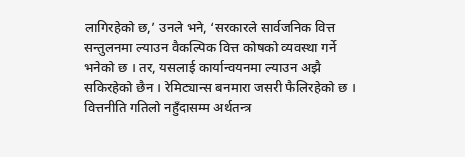लागिरहेको छ,’ उनले भने, ‘सरकारले सार्वजनिक वित्त सन्तुलनमा ल्याउन वैकल्पिक वित्त कोषको व्यवस्था गर्ने भनेको छ । तर, यसलाई कार्यान्वयनमा ल्याउन अझै सकिरहेको छैन । रेमिट्यान्स बनमारा जसरी फैलिरहेको छ । वित्तनीति गतिलो नहुँदासम्म अर्थतन्त्र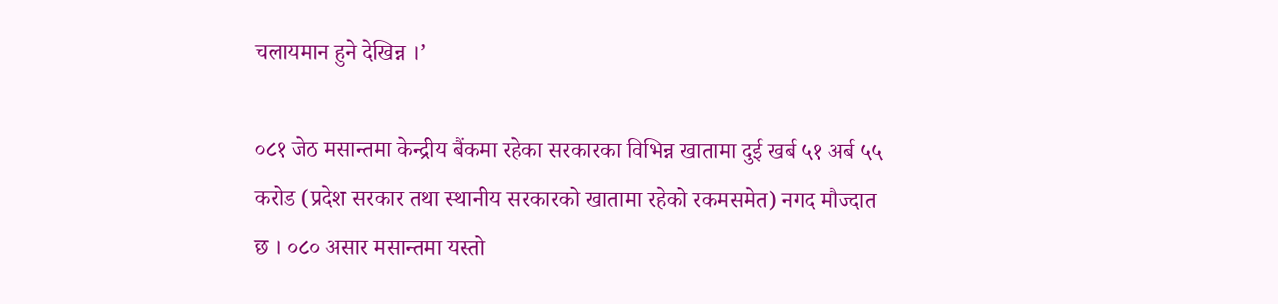चलायमान हुने देखिन्न ।’

०८१ जेठ मसान्तमा केन्द्रीय बैंकमा रहेका सरकारका विभिन्न खातामा दुई खर्ब ५१ अर्ब ५५ करोड (प्रदेश सरकार तथा स्थानीय सरकारको खातामा रहेको रकमसमेत) नगद मौज्दात छ । ०८० असार मसान्तमा यस्तो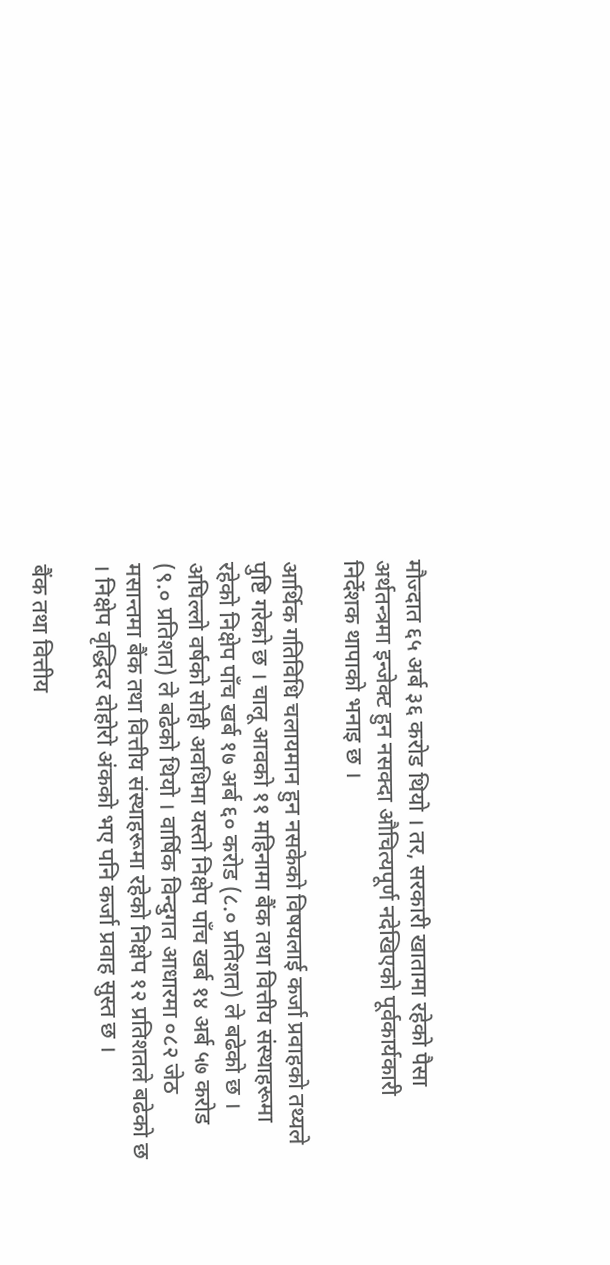मौज्दात ६५ अर्ब ३६ करोड थियो । तर, सरकारी खातामा रहेको पैसा अर्थतन्त्रमा इन्जेक्ट हुन नसक्दा औचित्यपूर्ण नदेखिएको पूर्वकार्यकारी निर्देशक थापाको भनाइ छ ।

आर्थिक गतिविधि चलायमान हुन नसकेको विषयलाई कर्जा प्रवाहको तथ्यले पुष्टि गरेको छ । चालू आवको ११ महिनामा बैंक तथा वित्तीय संस्थाहरूमा रहेको निक्षेप पाँच खर्ब १७ अर्ब ६० करोड (८.० प्रतिशत) ले बढेको छ । अघिल्लो वर्षको सोही अवधिमा यस्तो निक्षेप पाँच खर्ब १४ अर्ब ५७ करोड (९.० प्रतिशत) ले बढेको थियो । वार्षिक विन्दुगत आधारमा ०८२ जेठ मसान्तमा बैंक तथा वित्तीय संस्थाहरूमा रहेको निक्षेप १२ प्रतिशतले बढेको छ । निक्षेप वृद्धिदर दोहोरो अंकको भए पनि कर्जा प्रवाह सुस्त छ ।

बैंक तथा वित्तीय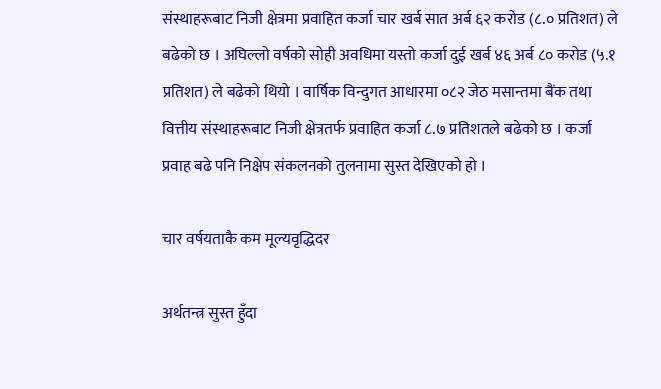संस्थाहरूबाट निजी क्षेत्रमा प्रवाहित कर्जा चार खर्ब सात अर्ब ६२ करोड (८.० प्रतिशत) ले बढेको छ । अघिल्लो वर्षको सोही अवधिमा यस्तो कर्जा दुई खर्ब ४६ अर्ब ८० करोड (५.१ प्रतिशत) ले बढेको थियो । वार्षिक विन्दुगत आधारमा ०८२ जेठ मसान्तमा बैंक तथा वित्तीय संस्थाहरूबाट निजी क्षेत्रतर्फ प्रवाहित कर्जा ८.७ प्रतिशतले बढेको छ । कर्जा प्रवाह बढे पनि निक्षेप संकलनको तुलनामा सुस्त देखिएको हो ।

चार वर्षयताकै कम मूल्यवृद्धिदर

अर्थतन्त्र सुस्त हुँदा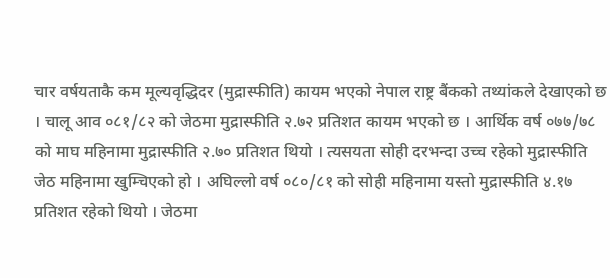चार वर्षयताकै कम मूल्यवृद्धिदर (मुद्रास्फीति) कायम भएको नेपाल राष्ट्र बैंकको तथ्यांकले देखाएको छ । चालू आव ०८१/८२ को जेठमा मुद्रास्फीति २.७२ प्रतिशत कायम भएको छ । आर्थिक वर्ष ०७७/७८ को माघ महिनामा मुद्रास्फीति २.७० प्रतिशत थियो । त्यसयता सोही दरभन्दा उच्च रहेको मुद्रास्फीति जेठ महिनामा खुम्चिएको हो । अघिल्लो वर्ष ०८०/८१ को सोही महिनामा यस्तो मुद्रास्फीति ४.१७ प्रतिशत रहेको थियो । जेठमा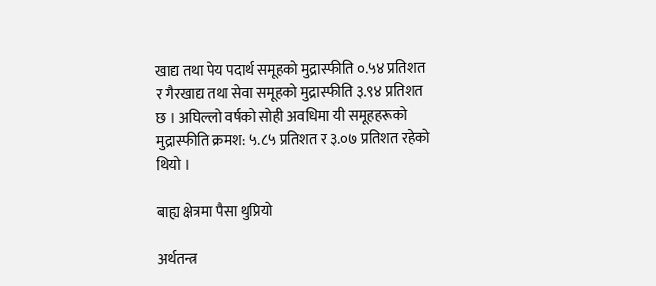खाद्य तथा पेय पदार्थ समूहको मुद्रास्फीति ०.५४ प्रतिशत र गैरखाद्य तथा सेवा समूहको मुद्रास्फीति ३.९४ प्रतिशत छ । अघिल्लो वर्षको सोही अवधिमा यी समूहहरूको मुद्रास्फीति क्रमश: ५.८५ प्रतिशत र ३.०७ प्रतिशत रहेको थियो ।

बाह्य क्षेत्रमा पैसा थुप्रियो

अर्थतन्त्र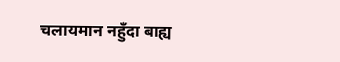चलायमान नहुँदा बाह्य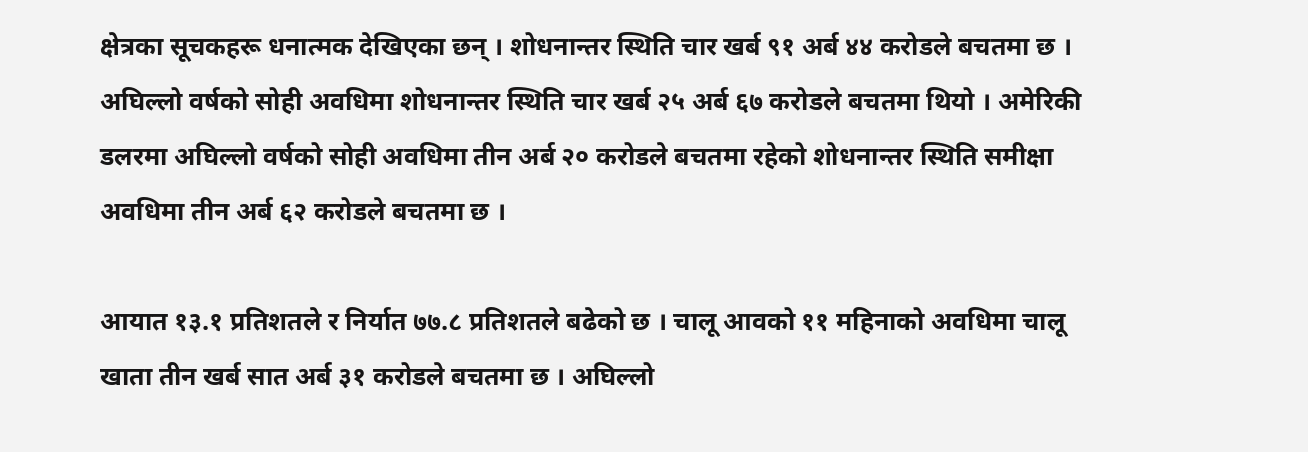क्षेत्रका सूचकहरू धनात्मक देखिएका छन् । शोधनान्तर स्थिति चार खर्ब ९१ अर्ब ४४ करोडले बचतमा छ । अघिल्लो वर्षको सोही अवधिमा शोधनान्तर स्थिति चार खर्ब २५ अर्ब ६७ करोडले बचतमा थियो । अमेरिकी डलरमा अघिल्लो वर्षको सोही अवधिमा तीन अर्ब २० करोडले बचतमा रहेको शोधनान्तर स्थिति समीक्षा अवधिमा तीन अर्ब ६२ करोडले बचतमा छ ।

आयात १३.१ प्रतिशतले र निर्यात ७७.८ प्रतिशतले बढेको छ । चालू आवको ११ महिनाको अवधिमा चालू खाता तीन खर्ब सात अर्ब ३१ करोडले बचतमा छ । अघिल्लो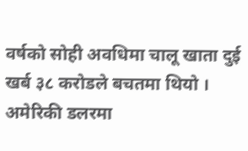वर्षको सोही अवधिमा चालू खाता दुई खर्ब ३८ करोडले बचतमा थियो । अमेरिकी डलरमा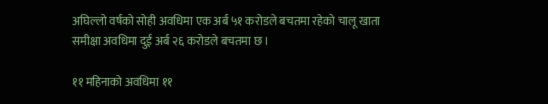अघिल्लो वर्षको सोही अवधिमा एक अर्ब ५१ करोडले बचतमा रहेको चालू खाता समीक्षा अवधिमा दुई अर्ब २६ करोडले बचतमा छ ।

११ महिनाको अवधिमा ११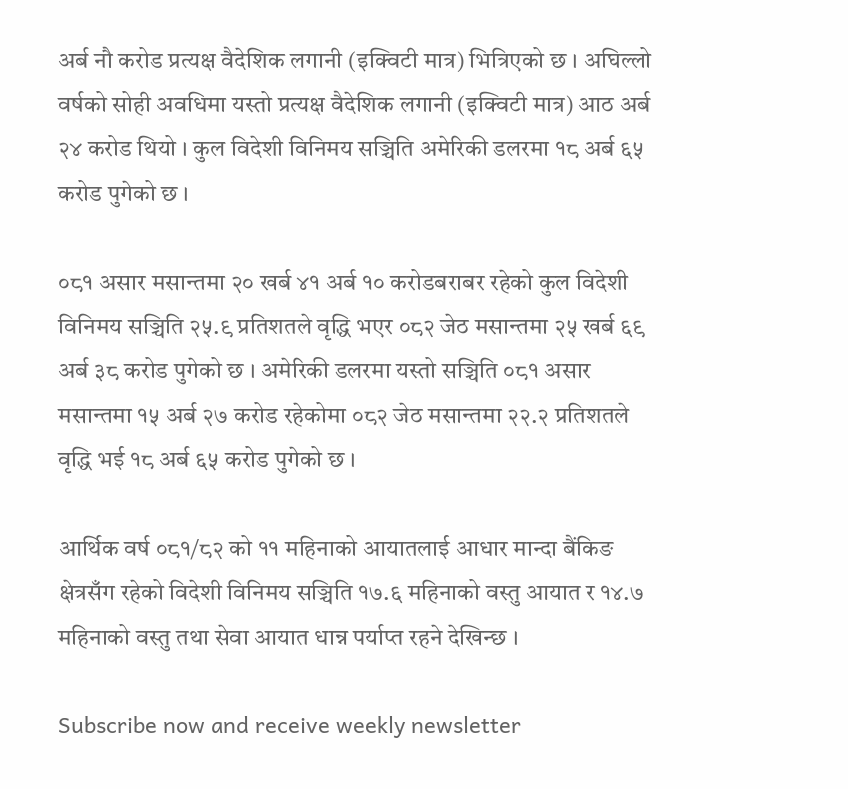अर्ब नौ करोड प्रत्यक्ष वैदेशिक लगानी (इक्विटी मात्र) भित्रिएको छ । अघिल्लो वर्षको सोही अवधिमा यस्तो प्रत्यक्ष वैदेशिक लगानी (इक्विटी मात्र) आठ अर्ब २४ करोड थियो । कुल विदेशी विनिमय सञ्चिति अमेरिकी डलरमा १८ अर्ब ६५ करोड पुगेको छ ।

०८१ असार मसान्तमा २० खर्ब ४१ अर्ब १० करोडबराबर रहेको कुल विदेशी विनिमय सञ्चिति २५.९ प्रतिशतले वृद्धि भएर ०८२ जेठ मसान्तमा २५ खर्ब ६९ अर्ब ३८ करोड पुगेको छ । अमेरिकी डलरमा यस्तो सञ्चिति ०८१ असार मसान्तमा १५ अर्ब २७ करोड रहेकोमा ०८२ जेठ मसान्तमा २२.२ प्रतिशतले वृद्धि भई १८ अर्ब ६५ करोड पुगेको छ ।

आर्थिक वर्ष ०८१/८२ को ११ महिनाको आयातलाई आधार मान्दा बैंकिङ क्षेत्रसँग रहेको विदेशी विनिमय सञ्चिति १७.६ महिनाको वस्तु आयात र १४.७ महिनाको वस्तु तथा सेवा आयात धान्न पर्याप्त रहने देखिन्छ ।

Subscribe now and receive weekly newsletter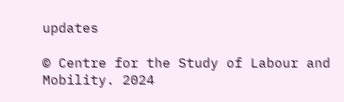updates

© Centre for the Study of Labour and Mobility. 2024